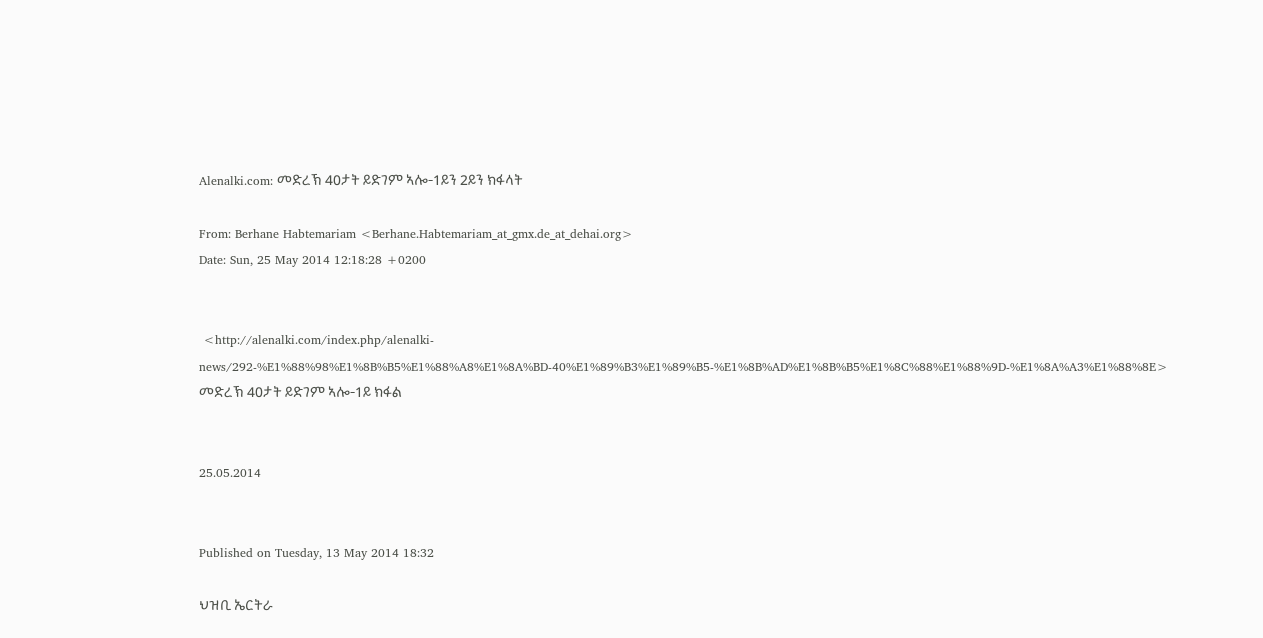Alenalki.com: መድረኽ 40ታት ይድገም ኣሎ-1ይን 2ይን ክፋላት

From: Berhane Habtemariam <Berhane.Habtemariam_at_gmx.de_at_dehai.org>
Date: Sun, 25 May 2014 12:18:28 +0200


 <http://alenalki.com/index.php/alenalki-news/292-%E1%88%98%E1%8B%B5%E1%88%A8%E1%8A%BD-40%E1%89%B3%E1%89%B5-%E1%8B%AD%E1%8B%B5%E1%8C%88%E1%88%9D-%E1%8A%A3%E1%88%8E> መድረኽ 40ታት ይድገም ኣሎ-1ይ ክፋል


25.05.2014


Published on Tuesday, 13 May 2014 18:32

ህዝቢ ኤርትራ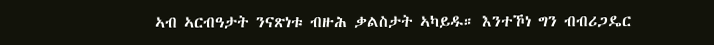ኣብ ኣርብዓታት ንናጽነቱ ብዙሕ ቃልስታት ኣካይዱ። እንተኾነ ግን ብብሪጋዴር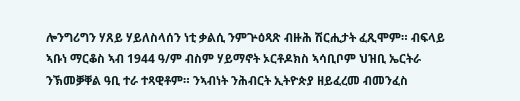ሎንግሪግን ሃጸይ ሃይለስላሰን ነቲ ቃልሲ ንምጕዕጻጽ ብዙሕ ሽርሒታት ፈጺሞም። ብፍላይ ኣቡነ ማርቆስ ኣብ 1944 ዓ/ም ብስም ሃይማኖት ኦርቶዶክስ ኣሳቢቦም ህዝቢ ኤርትራ ንኽመቓቐል ዓቢ ተራ ተጻዊቶም። ንኣብነት ንሕብርት ኢትዮጵያ ዘይፈረመ ብመንፈስ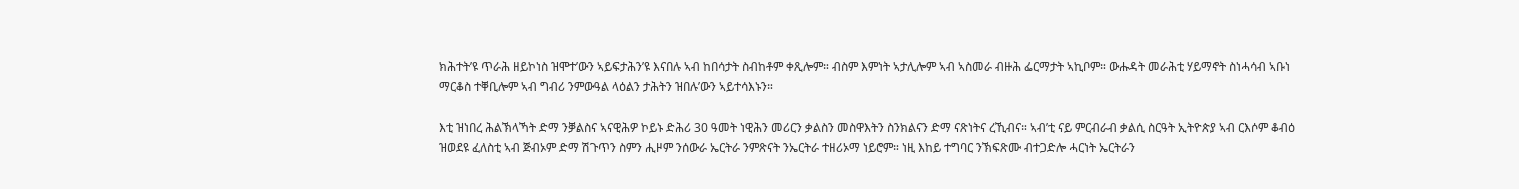ክሕተት’ዩ ጥራሕ ዘይኮነስ ዝሞተ’ውን ኣይፍታሕን’ዩ እናበሉ ኣብ ከበሳታት ስብከቶም ቀጺሎም። ብስም እምነት ኣታሊሎም ኣብ ኣስመራ ብዙሕ ፌርማታት ኣኪቦም። ውሑዳት መራሕቲ ሃይማኖት ስነሓሳብ ኣቡነ ማርቆስ ተቐቢሎም ኣብ ግብሪ ንምውዓል ላዕልን ታሕትን ዝበሉ’ውን ኣይተሳእኑን።

እቲ ዝነበረ ሕልኽላኻት ድማ ንቓልስና ኣናዊሕዎ ኮይኑ ድሕሪ 30 ዓመት ነዊሕን መሪርን ቃልስን መስዋእትን ስንክልናን ድማ ናጽነትና ረኺብና። ኣብ’ቲ ናይ ምርብራብ ቃልሲ ስርዓት ኢትዮጵያ ኣብ ርእሶም ቆብዕ ዝወደዩ ፈለስቲ ኣብ ጅብኦም ድማ ሽጉጥን ስምን ሒዞም ንሰውራ ኤርትራ ንምጽናት ንኤርትራ ተዘሪኦማ ነይሮም። ነዚ እከይ ተግባር ንኽፍጽሙ ብተጋድሎ ሓርነት ኤርትራን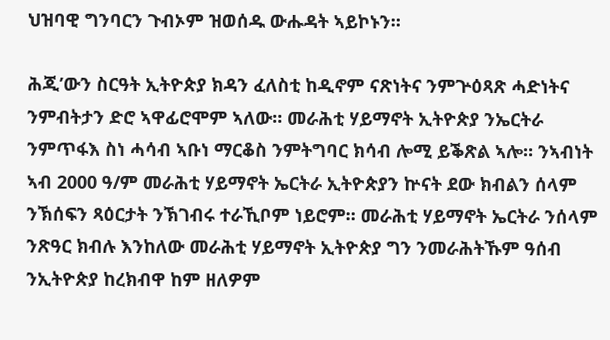ህዝባዊ ግንባርን ጉብኦም ዝወሰዱ ውሑዳት ኣይኮኑን።

ሕጂ’ውን ስርዓት ኢትዮጵያ ክዳን ፈለስቲ ከዲኖም ናጽነትና ንምጕዕጻጽ ሓድነትና ንምብትታን ድሮ ኣዋፊሮሞም ኣለው። መራሕቲ ሃይማኖት ኢትዮጵያ ንኤርትራ ንምጥፋእ ስነ ሓሳብ ኣቡነ ማርቆስ ንምትግባር ክሳብ ሎሚ ይቕጽል ኣሎ። ንኣብነት ኣብ 2000 ዓ/ም መራሕቲ ሃይማኖት ኤርትራ ኢትዮጵያን ኵናት ደው ክብልን ሰላም ንኽሰፍን ጻዕርታት ንኽገብሩ ተራኺቦም ነይሮም። መራሕቲ ሃይማኖት ኤርትራ ንሰላም ንጽዓር ክብሉ እንከለው መራሕቲ ሃይማኖት ኢትዮጵያ ግን ንመራሕትኹም ዓሰብ ንኢትዮጵያ ከረክብዋ ከም ዘለዎም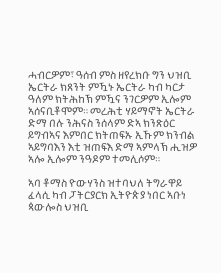ሓብርዎም፣ ዓሰብ ምስ ዘየረክቡ ግን ህዝቢ ኤርትራ ክጸንት ምዃኑ ኤርትራ ካብ ካርታ ዓለም ክትሕከኽ ምዃና ንገርዎም ኢሎም ኣሰናቢቶሞም። መረሕቲ ሃይማኖት ኤርትራ ድማ በሉ ንሕናስ ንሰላም ድኣ ክንጽዕር ይግብኣና እምበር ክትጠፍኡ ኢኹም ክንብል ኣይግባእን እቲ ዝጠፍእ ድማ ኣምላኽ ሒዝዎ ኣሎ ኢሎም ንዓዶም ተመሊሶም።

ኣባ ቶማስ ዮውሃንስ ዝተባህለ ትግራዋይ ፈላሲ ካብ ፓትርያርክ ኢትዮጵያ ነበር ኣቡነ ጳውሎስ ህዝቢ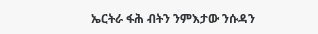ኤርትራ ፋሕ ብትን ንምእታው ንሱዳን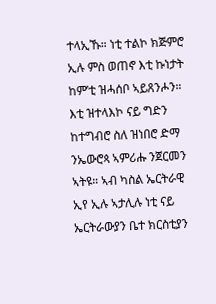ተላኢኹ። ነቲ ተልኮ ክጅምሮ ኢሉ ምስ ወጠኖ እቲ ኩነታት ከም’ቲ ዝሓሰቦ ኣይጸንሖን። እቲ ዝተላእኮ ናይ ግድን ከተግብሮ ስለ ዝነበሮ ድማ ንኤውሮጳ ኣምሪሑ ንጀርመን ኣትዩ። ኣብ ካስል ኤርትራዊ ኢየ ኢሉ ኣታሊሉ ነቲ ናይ ኤርትራውያን ቤተ ክርስቲያን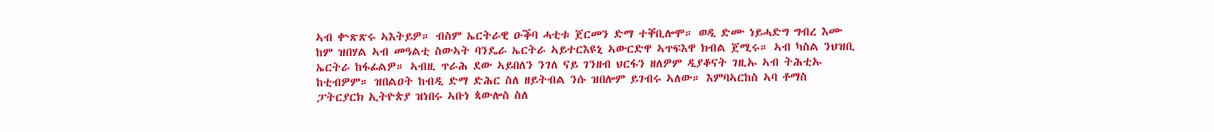ኣብ ቍጽጽሩ ኣእትይዎ። ብስም ኤርትራዊ ዑቕባ ሓቲቱ ጀርመን ድማ ተቐቢሎሞ። ወዲ ድሙ ነይሓድግ ግብረ እሙ ከም ዝበሃል ኣብ መዓልቲ ስውኣት ባንዴራ ኤርትራ ኣይተርእዩኒ ኣውርድዋ ኣጥፍእዋ ክብል ጀሚሩ። ኣብ ካስል ንህዝቢ ኤርትራ ከፋፊልዎ። ኣብዚ ጥራሕ ደው ኣይበለን ንገለ ናይ ገንዘብ ህርፋን ዘለዎም ዲያቆናት ገዚኡ ኣብ ትሕቲኡ ከቲብዎም። ዝበልዐት ከብዲ ድማ ድሕር ስለ ዘይትብል ንሱ ዝበሎም ይገብሩ ኣለው። እምባኣርከስ ኣባ ቶማስ ፓትርያርክ ኢትዮጵያ ዝነበሩ ኣቡነ ጳውሎስ ስለ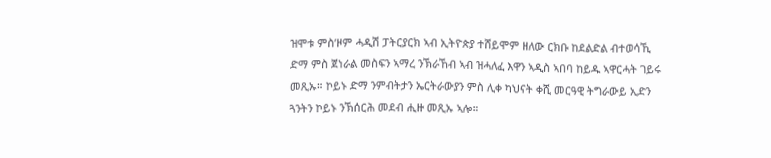ዝሞቱ ምስ’ዞም ሓዲሽ ፓትርያርክ ኣብ ኢትዮጵያ ተሸይሞም ዘለው ርክቡ ከደልድል ብተወሳኺ ድማ ምስ ጀነራል መስፍን ኣማረ ንኽራኸብ ኣብ ዝሓለፈ እዋን ኣዲስ ኣበባ ከይዱ ኣዋርሓት ገይሩ መጺኡ። ኮይኑ ድማ ንምብትታን ኤርትራውያን ምስ ሊቀ ካህናት ቀሺ መርዓዊ ትግራውይ ኢድን ጓንትን ኮይኑ ንኽሰርሕ መደብ ሒዙ መጺኡ ኣሎ።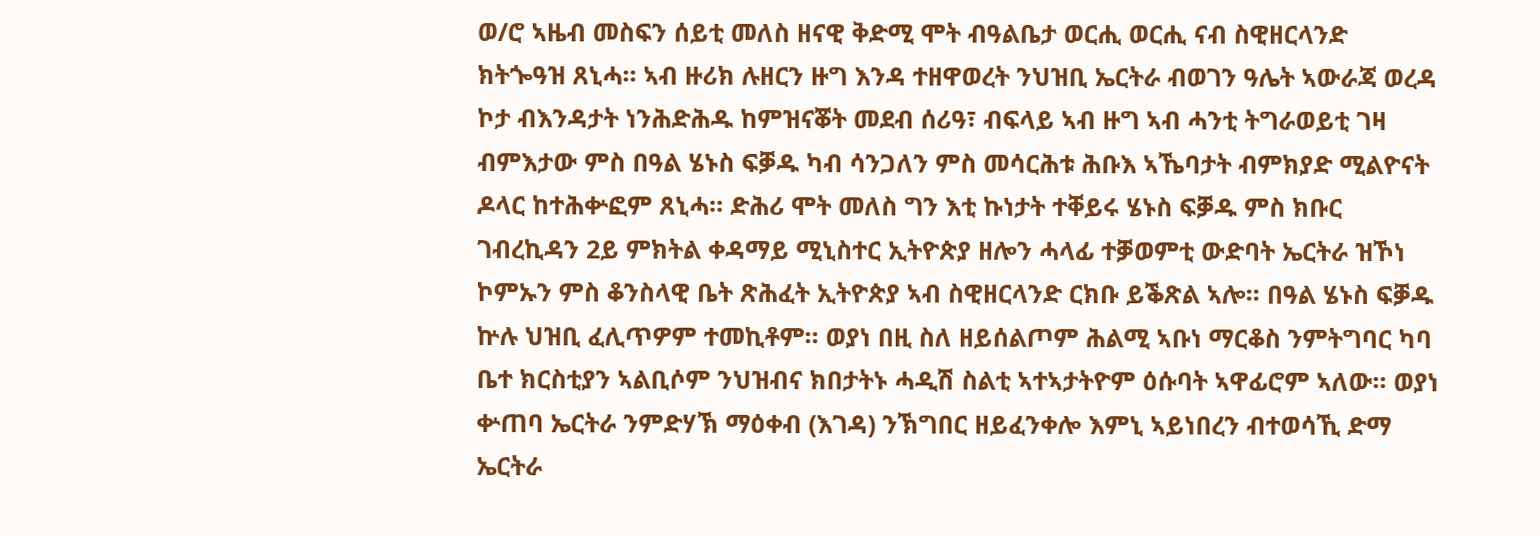ወ/ሮ ኣዜብ መስፍን ሰይቲ መለስ ዘናዊ ቅድሚ ሞት ብዓልቤታ ወርሒ ወርሒ ናብ ስዊዘርላንድ ክትጐዓዝ ጸኒሓ። ኣብ ዙሪክ ሉዘርን ዙግ እንዳ ተዘዋወረት ንህዝቢ ኤርትራ ብወገን ዓሌት ኣውራጃ ወረዳ ኮታ ብእንዳታት ነንሕድሕዱ ከምዝናቖት መደብ ሰሪዓ፣ ብፍላይ ኣብ ዙግ ኣብ ሓንቲ ትግራወይቲ ገዛ ብምእታው ምስ በዓል ሄኑስ ፍቓዱ ካብ ሳንጋለን ምስ መሳርሕቱ ሕቡእ ኣኼባታት ብምክያድ ሚልዮናት ዶላር ከተሕቍፎም ጸኒሓ። ድሕሪ ሞት መለስ ግን እቲ ኩነታት ተቐይሩ ሄኑስ ፍቓዱ ምስ ክቡር ገብረኪዳን 2ይ ምክትል ቀዳማይ ሚኒስተር ኢትዮጵያ ዘሎን ሓላፊ ተቓወምቲ ውድባት ኤርትራ ዝኾነ ኮምኡን ምስ ቆንስላዊ ቤት ጽሕፈት ኢትዮጵያ ኣብ ስዊዘርላንድ ርክቡ ይቕጽል ኣሎ። በዓል ሄኑስ ፍቓዱ ኵሉ ህዝቢ ፈሊጥዎም ተመኪቶም። ወያነ በዚ ስለ ዘይሰልጦም ሕልሚ ኣቡነ ማርቆስ ንምትግባር ካባ ቤተ ክርስቲያን ኣልቢሶም ንህዝብና ክበታትኑ ሓዲሽ ስልቲ ኣተኣታትዮም ዕሱባት ኣዋፊሮም ኣለው። ወያነ ቍጠባ ኤርትራ ንምድሃኽ ማዕቀብ (እገዳ) ንኽግበር ዘይፈንቀሎ እምኒ ኣይነበረን ብተወሳኺ ድማ ኤርትራ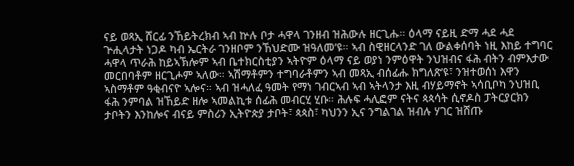ናይ ወጻኢ ሸርፊ ንኸይትረክብ ኣብ ኵሉ ቦታ ሓዋላ ገንዘብ ዝሕውሉ ዘርጊሑ። ዕላማ ናይዚ ድማ ሓደ ሓደ ጕሒላታት ነጋዶ ካብ ኤርትራ ገንዘቦም ንኸህድሙ ዝዓለመ’ዩ። ኣብ ስዊዘርላንድ ገለ ውልቀሰባት ነዚ እከይ ተግባር ሓዋላ ጥራሕ ከይኣኽሎም ኣብ ቤተክርስቲያን ኣትዮም ዕላማ ናይ ወያነ ንምዕዋት ንህዝብና ፋሕ ብትን ብምእታው መርበባቶም ዘርጊሖም ኣለው። ኣሽማቶምን ተግባራቶምን ኣብ መጻኢ ብሰፊሑ ክግለጽ’ዩ፣ ንዝተወሰነ እዋን ኣስማቶም ዓቂብናዮ ኣሎና። ኣብ ዝሓለፈ ዓመት የማነ ገብርኣብ ኣብ ኣትላንታ እዚ ብሃይማኖት ኣሳቢቦካ ንህዝቢ ፋሕ ንምባል ዝኸይድ ዘሎ ኣመልኪቱ ሰፊሕ መብርሂ ሂቡ። ሕሉፍ ሓሊፎም ናትና ጳጳሳት ሲኖዶስ ፓትርያርክን ታቦትን እንከሎና ብናይ ምስሪን ኢትዮጵያ ታቦት፣ ጳጳስ፣ ካህንን ኢና ንግልገል ዝብሉ ሃገር ዝሸጡ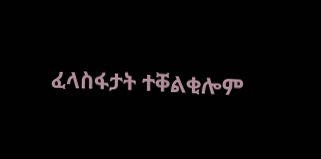ፈላስፋታት ተቐልቂሎም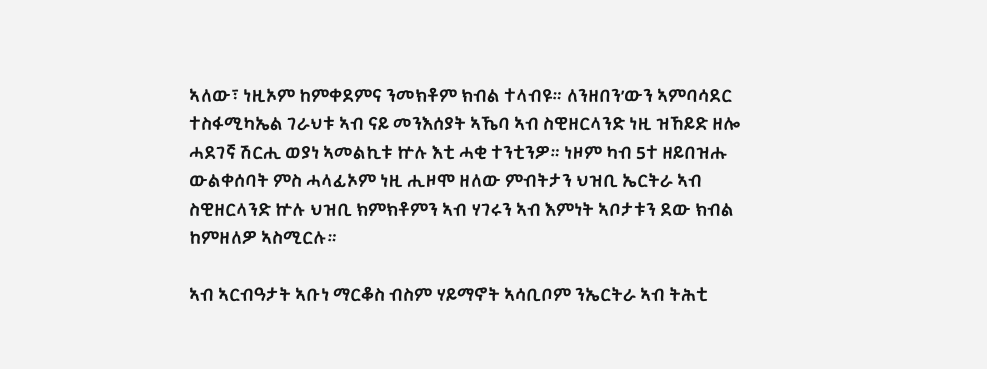ኣለው፣ ነዚኦም ከምቀደምና ንመክቶም ክብል ተላብዩ። ለንዘበን’ውን ኣምባሳደር ተስፋሚካኤል ገራህቱ ኣብ ናይ መንእሰያት ኣኼባ ኣብ ስዊዘርላንድ ነዚ ዝኸይድ ዘሎ ሓደገኛ ሽርሒ ወያነ ኣመልኪቱ ኵሉ እቲ ሓቂ ተንቲንዎ። ነዞም ካብ 5ተ ዘይበዝሑ ውልቀሰባት ምስ ሓላፊኦም ነዚ ሒዞሞ ዘለው ምብትታን ህዝቢ ኤርትራ ኣብ ስዊዘርላንድ ኵሉ ህዝቢ ክምክቶምን ኣብ ሃገሩን ኣብ እምነት ኣቦታቱን ደው ክብል ከምዘለዎ ኣስሚርሉ።

ኣብ ኣርብዓታት ኣቡነ ማርቆስ ብስም ሃይማኖት ኣሳቢቦም ንኤርትራ ኣብ ትሕቲ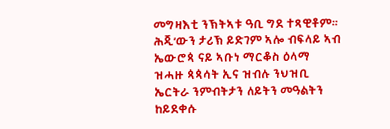መግዛእቲ ንኽትኣቱ ዓቢ ግደ ተጻዊቶም። ሕጂ’ውን ታሪኽ ይድገም ኣሎ ብፍላይ ኣብ ኤውሮጳ ናይ ኣቡነ ማርቆስ ዕላማ ዝሓዙ ጳጳሳት ኢና ዝብሉ ንህዝቢ ኤርትራ ንምብትታን ለይትን መዓልትን ከይደቀሱ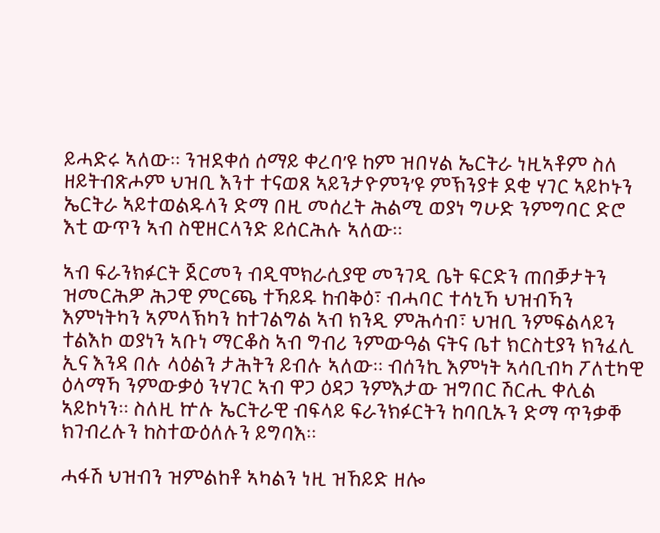ይሓድሩ ኣለው። ንዝደቀሰ ሰማይ ቀረባ’ዩ ከም ዝበሃል ኤርትራ ነዚኣቶም ስለ ዘይትብጽሖም ህዝቢ እንተ ተናወጸ ኣይንታዮምን’ዩ ምኽንያቱ ደቂ ሃገር ኣይኮኑን ኤርትራ ኣይተወልዱላን ድማ በዚ መሰረት ሕልሚ ወያነ ግሁድ ንምግባር ድሮ እቲ ውጥን ኣብ ስዊዘርላንድ ይሰርሕሉ ኣለው።

ኣብ ፍራንክፉርት ጀርመን ብዲሞክራሲያዊ መንገዲ ቤት ፍርድን ጠበቓታትን ዝመርሕዎ ሕጋዊ ምርጫ ተኻይዱ ከብቅዕ፣ ብሓባር ተሳኒኻ ህዝብኻን እምነትካን ኣምላኽካን ከተገልግል ኣብ ክንዲ ምሕሳብ፣ ህዝቢ ንምፍልላይን ተልእኮ ወያነን ኣቡነ ማርቆስ ኣብ ግብሪ ንምውዓል ናትና ቤተ ክርስቲያን ክንፈሊ ኢና እንዳ በሉ ላዕልን ታሕትን ይብሉ ኣለው። ብሰንኪ እምነት ኣሳቢብካ ፖለቲካዊ ዕላማኻ ንምውቃዕ ንሃገር ኣብ ዋጋ ዕዳጋ ንምእታው ዝግበር ሽርሒ ቀሊል ኣይኮነን። ስለዚ ኵሉ ኤርትራዊ ብፍላይ ፍራንክፉርትን ከባቢኡን ድማ ጥንቃቐ ክገብረሉን ከስተውዕለሉን ይግባእ።

ሓፋሽ ህዝብን ዝምልከቶ ኣካልን ነዚ ዝኸይድ ዘሎ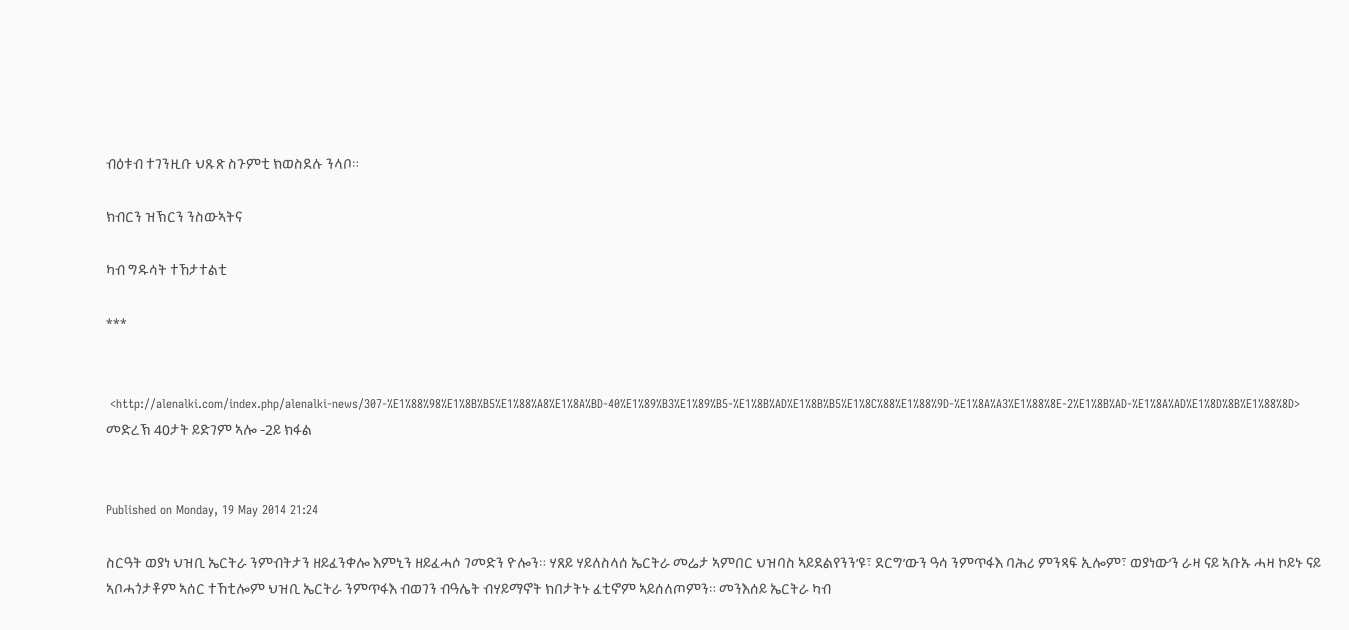ብዕቱብ ተገንዚቡ ህጹጽ ስጉምቲ ክወስደሉ ንላቦ።

ክብርን ዝኽርን ንስውኣትና

ካብ ግዱሳት ተኸታተልቲ

***


 <http://alenalki.com/index.php/alenalki-news/307-%E1%88%98%E1%8B%B5%E1%88%A8%E1%8A%BD-40%E1%89%B3%E1%89%B5-%E1%8B%AD%E1%8B%B5%E1%8C%88%E1%88%9D-%E1%8A%A3%E1%88%8E-2%E1%8B%AD-%E1%8A%AD%E1%8D%8B%E1%88%8D> መድረኽ 40ታት ይድገም ኣሎ -2ይ ክፋል


Published on Monday, 19 May 2014 21:24

ስርዓት ወያነ ህዝቢ ኤርትራ ንምብትታን ዘይፈንቀሎ እምኒን ዘይፈሓሶ ገመድን ዮሎን። ሃጸይ ሃይለስላሰ ኤርትራ መሬታ ኣምበር ህዝባስ ኣይደልየንን’ዩ፣ ደርግ’ውን ዓሳ ንምጥፋእ ባሕሪ ምንጻፍ ኢሎም፣ ወያነው’ን ራዛ ናይ ኣቡኡ ሓዛ ኮይኑ ናይ ኣቦሓጎታቶም ኣሰር ተኸቲሎም ህዝቢ ኤርትራ ንምጥፋእ ብወገን ብዓሌት ብሃይማኖት ክበታትኑ ፈቲኖም ኣይሰለጦምን። መንእሰይ ኤርትራ ካብ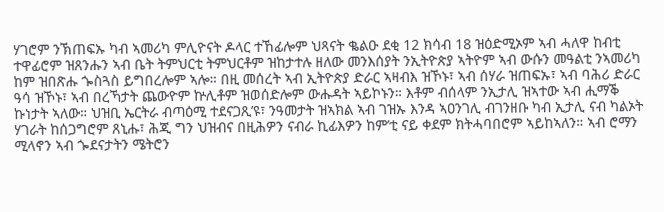ሃገሮም ንኽጠፍኡ ካብ ኣመሪካ ምሊዮናት ዶላር ተኸፊሎም ህጻናት ቈልዑ ደቂ 12 ክሳብ 18 ዝዕድሚኦም ኣብ ሓለዋ ከብቲ ተዋፊሮም ዝጸንሑን ኣብ ቤት ትምህርቲ ትምህርቶም ዝከታተሉ ዘለው መንእሰያት ንኢትዮጵያ ኣትዮም ኣብ ውሱን መዓልቲ ንኣመሪካ ከም ዝበጽሑ ጐስጓስ ይግበረሎም ኣሎ። በዚ መሰረት ኣብ ኢትዮጵያ ድራር ኣዛብእ ዝኾኑ፣ ኣብ ሰሃራ ዝጠፍኡ፣ ኣብ ባሕሪ ድራር ዓሳ ዝኾኑ፣ ኣብ በረኻታት ጨውዮም ኵሊቶም ዝወሰድሎም ውሑዳት ኣይኮኑን። እቶም ብሰላም ንኢታሊ ዝኣተው ኣብ ሒማቕ ኩነታት ኣለው። ህዝቢ ኤርትራ ብጣዕሚ ተደናጋጺ’ዩ፣ ንዓመታት ዝኣክል ኣብ ገዝኡ እንዳ ኣዐንገሊ ብገንዘቡ ካብ ኢታሊ ናብ ካልኦት ሃገራት ከሰጋግሮም ጸኒሑ፣ ሕጂ ግን ህዝብና በዚሕዎን ናብራ ኪፊእዎን ከም’ቲ ናይ ቀደም ክትሓባበሮም ኣይከኣለን። ኣብ ሮማን ሚላኖን ኣብ ጐደናታትን ሜትሮን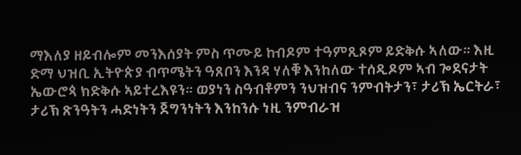ማእለያ ዘይብሎም መንእሰያት ምስ ጥሙይ ከብዶም ተዓምጺጾም ይድቅሱ ኣለው። እዚ ድማ ህዝቢ ኢትዮጵያ ብጥሜትን ዓጸቦን እንዳ ሃለቑ እንከለው ተሰዲዶም ኣብ ጐደናታት ኤውሮጳ ክድቅሱ ኣይተረእዩን። ወያነን ስዓብቶምን ንህዝብና ንምብትታን፣ ታሪኽ ኤርትራ፣ ታሪኽ ጽንዓትን ሓድነትን ጀግንነትን እንከንሱ ነዚ ንምብራዝ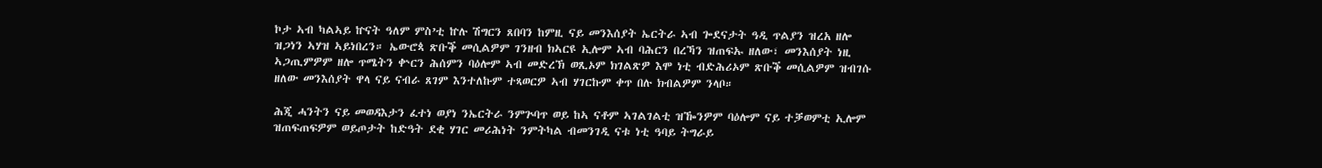ኮታ ኣብ ካልኣይ ኵናት ዓለም ምስ’ቲ ኵሉ ሽግርን ጸበባን ከምዚ ናይ መንእሰያት ኤርትራ ኣብ ጐደናታት ዓዲ ጥልያን ዝረአ ዘሎ ዝጋነን ኣሃዝ ኣይነበረን። ኤውሮጳ ጽቡቕ መሲልዎም ገንዘብ ክኣርዩ ኢሎም ኣብ ባሕርን በረኻን ዝጠፍኡ ዘለው፣ መንእሰያት ነዚ ኣጋጢምዎም ዘሎ ጥሜትን ቍርን ሕሰምን ባዕሎም ኣብ መድረኽ ወጺኦም ክገልጽዎ እሞ ነቲ ብድሕሪኦም ጽቡቕ መሲልዎም ዝብገሱ ዘለው መንእሰያት ዋላ ናይ ናብራ ጸገም እንተለኩም ተጻወርዎ ኣብ ሃገርኩም ቀጥ በሉ ክብልዎም ንላቦ።

ሕጂ ሓንትን ናይ መወዳእታን ፈተነ ወያነ ንኤርትራ ንምጕባጥ ወይ ከኣ ናቶም ኣገልገልቲ ዝዀንዎም ባዕሎም ናይ ተቓወምቲ ኢሎም ዝጠፍጠፍዎም ወይጦታት ከድዓት ደቂ ሃገር መሪሕነት ንምትካል ብመንገዲ ናቱ ነቲ ዓባይ ትግራይ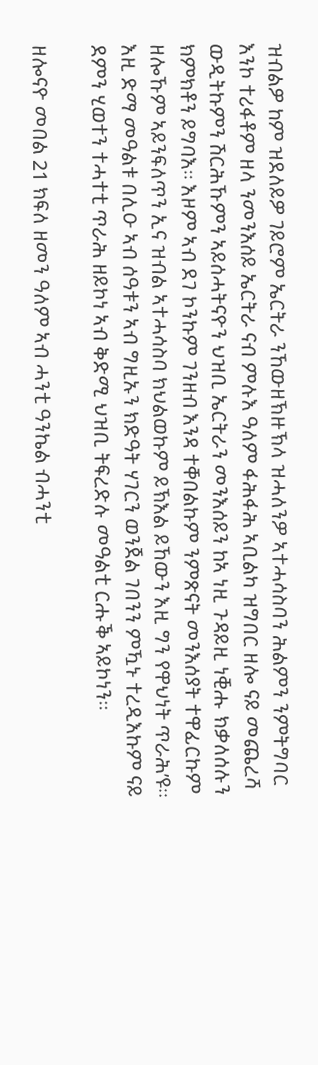ዝብልዎ ከም ዝደለይዎ ገይሮም ኤርትራ ንኸውዘኽዙኽላ ዝሓለንዎ ኣተሓሳስባን ሕልምን ንምትግባር እንኮ ተሪፋቶም ዘላ ንመንእሰይ ኤርትራ ናብ ምሉእ ዓለም ፋሕፋሕ ኣቢልካ ዝግበር ዘሎ ናይ መጨረሻ ውዲትኩምን ሽርሕኹምን ኣይሰሓትናዮን ህዝቢ ኤርትራን መንእሰይን ከኣ ነዚ ጉዳይዚ ነቒሑ ክቃለሰሉን ክምክቶን ይግባእ። እዞም ኣብ ደገ ኮንኩም ገንዘብ እንዳ ተቐበልኩም ንምጽናት መንእሰያት ተዋፊርኩም ዘሎኹም ኣይንፍለጥን ኢና ዝብል ኣተሓሳስባ ክህልወኩም ይኽእል ይኸውን እዚ ግን የዋህነት ጥራሕ’ዩ። እዚ ድማ መዓልቱ በሊዑ ኣብ ሰዓቱን ኣብ ግዚኡን ክድዓት ሃገርን ወንጀል ገበንን ምዃኑ ተረዲእኩም ናይ ደምን ሂወተን ተሓተቲ ጥራሕ ዘይኮነ ኣብ ቅድሚ ህዝቢ ትፍረድሉ መዓልቲ ርሑቕ ኣይኮነን።

ዘሎናዮ መበል 21 ክፍለ ዘመን ዓለም ኣብ ሓንቲ ዓንኬል ብሓንቲ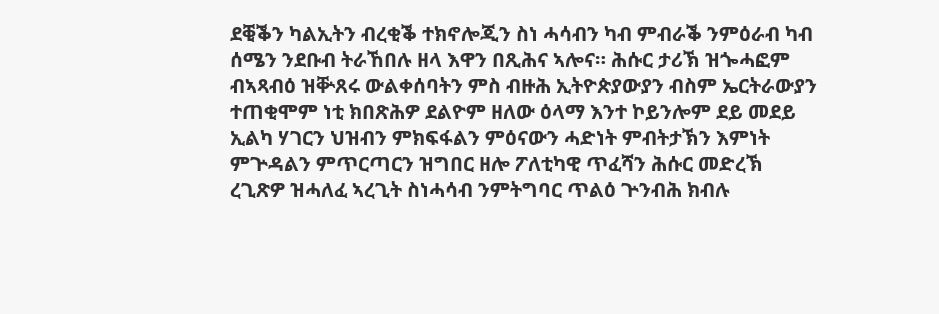ደቒቕን ካልኢትን ብረቂቕ ተክኖሎጂን ስነ ሓሳብን ካብ ምብራቕ ንምዕራብ ካብ ሰሜን ንደቡብ ትራኸበሉ ዘላ እዋን በጺሕና ኣሎና። ሕሱር ታሪኽ ዝጐሓፎም ብኣጻብዕ ዝቝጸሩ ውልቀሰባትን ምስ ብዙሕ ኢትዮጵያውያን ብስም ኤርትራውያን ተጠቂሞም ነቲ ክበጽሕዎ ደልዮም ዘለው ዕላማ እንተ ኮይንሎም ደይ መደይ ኢልካ ሃገርን ህዝብን ምክፍፋልን ምዕናውን ሓድነት ምብትታኽን እምነት ምጕዳልን ምጥርጣርን ዝግበር ዘሎ ፖለቲካዊ ጥፈሻን ሕሱር መድረኽ ረጊጽዎ ዝሓለፈ ኣረጊት ስነሓሳብ ንምትግባር ጥልዕ ጕንብሕ ክብሉ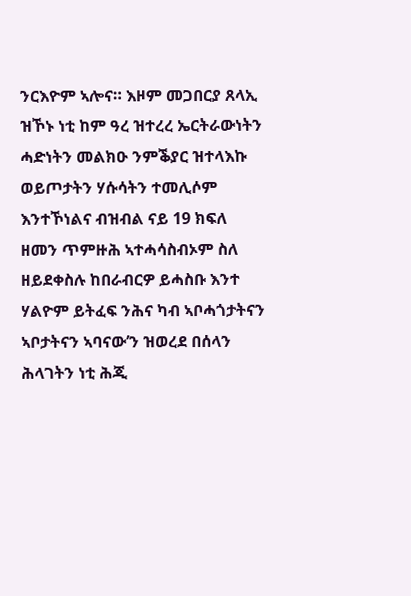ንርእዮም ኣሎና። እዞም መጋበርያ ጸላኢ ዝኾኑ ነቲ ከም ዓረ ዝተረረ ኤርትራውነትን ሓድነትን መልክዑ ንምቕያር ዝተላእኩ ወይጦታትን ሃሱሳትን ተመሊሶም እንተኾነልና ብዝብል ናይ 19 ክፍለ ዘመን ጥምዙሕ ኣተሓሳስብኦም ስለ ዘይደቀስሉ ከበራብርዎ ይሓስቡ እንተ ሃልዮም ይትፈፍ ንሕና ካብ ኣቦሓጎታትናን ኣቦታትናን ኣባናው’ን ዝወረደ በሰላን ሕላገትን ነቲ ሕጂ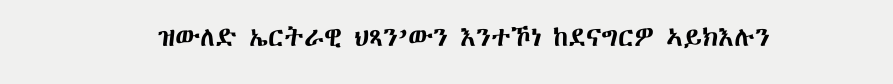ዝውለድ ኤርትራዊ ህጻን’ውን እንተኾነ ከደናግርዎ ኣይክእሉን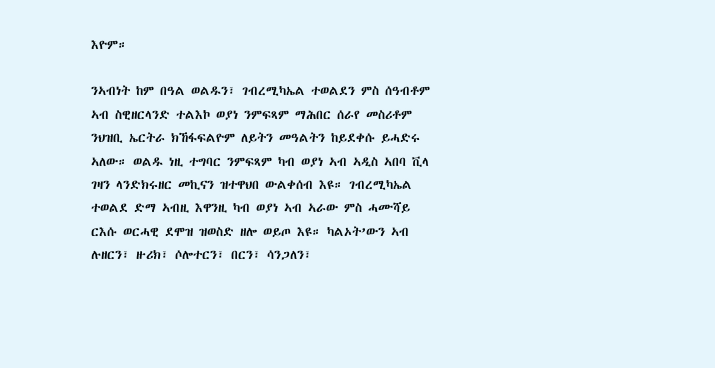እዮም።

ንኣብነት ከም በዓል ወልዱን፣ ገብረሚካኤል ተወልደን ምስ ሰዓብቶም ኣብ ስዊዘርላንድ ተልእኮ ወያነ ንምፍጻም ማሕበር ሰራየ መስሪቶም ንህዝቢ ኤርትራ ክኸፋፍልዮም ለይትን መዓልትን ከይደቀሱ ይሓድሩ ኣለው። ወልዱ ነዚ ተግባር ንምፍጻም ካብ ወያነ ኣብ ኣዲስ ኣበባ ቪላ ገዛን ላንድክሩዘር መኪናን ዝተዋህበ ውልቀሰብ እዩ። ገብረሚካኤል ተወልደ ድማ ኣብዚ እዋንዚ ካብ ወያነ ኣብ ኣራው ምስ ሓሙሻይ ርእሱ ወርሓዊ ደሞዝ ዝወስድ ዘሎ ወይጦ እዩ። ካልኦት’ውን ኣብ ሉዘርን፣ ዙሪክ፣ ሶሎተርን፣ በርን፣ ሳንጋለን፣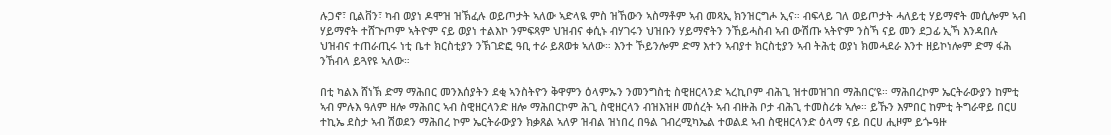ሉጋኖ፣ ቢልቨን፣ ካብ ወያነ ዶሞዝ ዝኽፈሉ ወይጦታት ኣለው ኣድላዪ ምስ ዝኸውን ኣስማቶም ኣብ መጻኢ ክንዝርግሖ ኢና። ብፍላይ ገለ ወይጦታት ሓለይቲ ሃይማኖት መሲሎም ኣብ ሃይማኖት ተሸጕጦም ኣትዮም ናይ ወያነ ተልእኮ ንምፍጻም ህዝብና ቀሲኑ ብሃገሩን ህዝቡን ሃይማኖትን ንኸይሓስብ ኣብ ውሽጡ ኣትዮም ንስኻ ናይ መን ደጋፊ ኢኻ እንዳበሉ ህዝብና ተጠራጢሩ ነቲ ቤተ ክርስቲያን ንኽገድፎ ዓቢ ተራ ይጸወቱ ኣለው። እንተ ኾይንሎም ድማ እተን ኣብያተ ክርስቲያን ኣብ ትሕቲ ወያነ ክመሓደራ እንተ ዘይኮነሎም ድማ ፋሕ ንኸብላ ይጓየዩ ኣለው።

በቲ ካልእ ሸነኽ ድማ ማሕበር መንእሰያትን ደቂ ኣንስትዮን ቅዋምን ዕላምኡን ንመንግስቲ ስዊዘርላንድ ኣረኪቦም ብሕጊ ዝተመዝገበ ማሕበር’ዩ። ማሕበረኮም ኤርትራውያን ከምቲ ኣብ ምሉእ ዓለም ዘሎ ማሕበር ኣብ ስዊዘርላንድ ዘሎ ማሕበርኮም ሕጊ ስዊዘርላን ብዝእዝዞ መሰረት ኣብ ብዙሕ ቦታ ብሕጊ ተመስሪቱ ኣሎ። ይኹን እምበር ከምቲ ትግራዋይ በርሀ ተኪኤ ደስታ ኣብ ሽወደን ማሕበረ ኮም ኤርትራውያን ክቃጸል ኣለዎ ዝብል ዝነበረ በዓል ገብረሚካኤል ተወልደ ኣብ ስዊዘርላንድ ዕላማ ናይ በርሀ ሒዞም ይጐዓዙ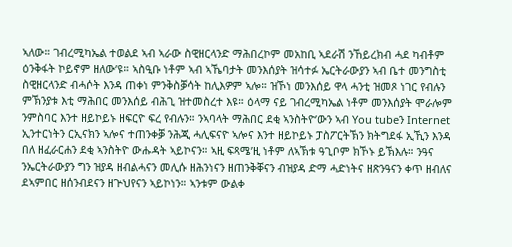ኣለው። ገብረሚካኤል ተወልደ ኣብ ኣራው ስዊዘርላንድ ማሕበረኮም መአከቢ ኣደራሽ ንኸይረክብ ሓደ ካብቶም ዕንቅፋት ኮይኖም ዘለው’ዩ። ኣስዒቡ ነቶም ኣብ ኣኼባታት መንእሰያት ዝሳተፉ ኤርትራውያን ኣብ ቤተ መንግስቲ ስዊዘርላንድ ብሓሶት እንዳ ጠቀነ ምንቅስቓሳት ከሊእዎም ኣሎ። ዝኾነ መንእሰይ ዋላ ሓንቲ ዝመጾ ነገር የብሉን ምኽንያቱ እቲ ማሕበር መንእሰይ ብሕጊ ዝተመስረተ እዩ። ዕላማ ናይ ገብረሚካኤል ነቶም መንእሰያት ሞራሎም ንምስባር እንተ ዘይኮይኑ ዘፍርዮ ፍረ የብሉን። ንኣባላት ማሕበር ደቂ ኣንስትዮ’ውን ኣብ You tubeን Internet ኢንተርነትን ርኢናክን ኣሎና ተጠንቀቓ ንሕጂ ሓሊፍናዮ ኣሎና እንተ ዘይኮይኑ ፓስፖርትኽን ክትግደፋ ኢኺን እንዳ በለ ዘፈራርሐን ደቂ ኣንስትዮ ውሑዳት ኣይኮናን። ኣዚ ፍጻሜ’ዚ ነቶም ለኣኽቱ ዓጊቦም ክኾኑ ይኽእሉ። ንዓና ንኤርትራውያን ግን ዝያዳ ዘብልሓናን መሊሱ ዘሕንነናን ዘጠንቅቐናን ብዝያዳ ድማ ሓድነትና ዘጽንዓናን ቀጥ ዘብለና ደኣምበር ዘሰንብደናን ዘጕህየናን ኣይኮነን። ኣንቱም ውልቀ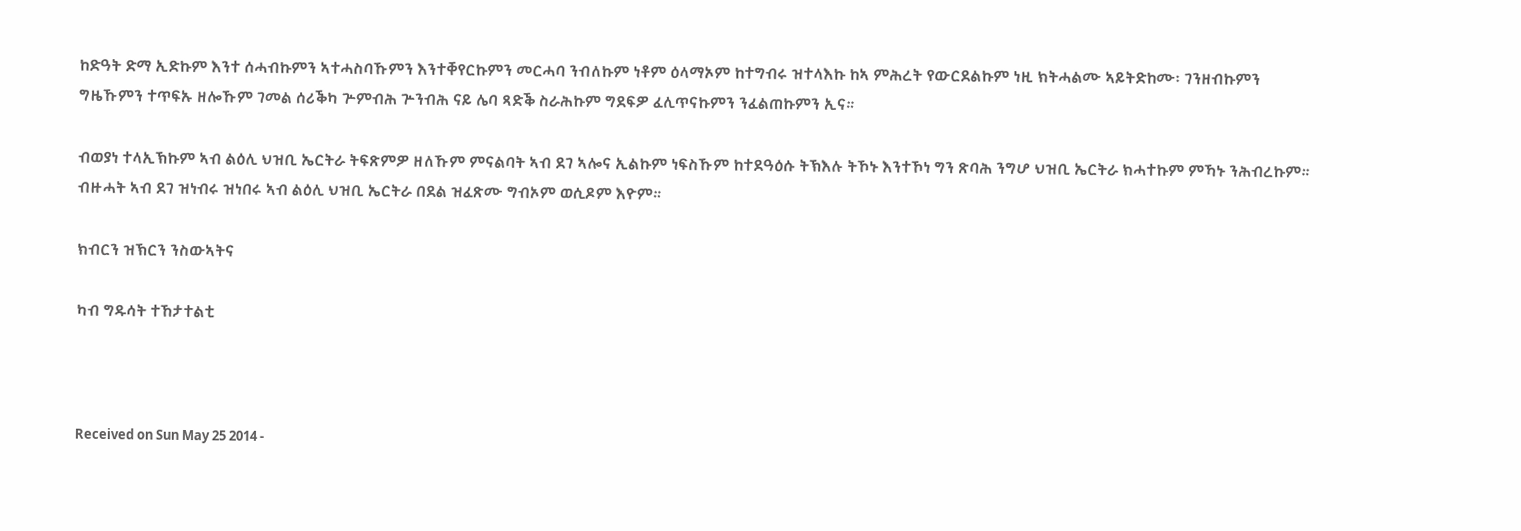ከድዓት ድማ ኢድኩም እንተ ሰሓብኩምን ኣተሓስባኹምን እንተቐየርኩምን መርሓባ ንብለኩም ነቶም ዕላማኦም ከተግብሩ ዝተላእኩ ከኣ ምሕረት የውርደልኩም ነዚ ክትሓልሙ ኣይትድከሙ፡ ገንዘብኩምን ግዜኹምን ተጥፍኡ ዘሎኹም ገመል ሰሪቕካ ጕምብሕ ጕንብሕ ናይ ሌባ ጻድቕ ስራሕኩም ግደፍዎ ፈሊጥናኩምን ንፈልጠኩምን ኢና።

ብወያነ ተላኢኽኩም ኣብ ልዕሊ ህዝቢ ኤርትራ ትፍጽምዎ ዘለኹም ምናልባት ኣብ ደገ ኣሎና ኢልኩም ነፍስኹም ከተደዓዕሱ ትኽእሉ ትኾኑ እንተኾነ ግን ጽባሕ ንግሆ ህዝቢ ኤርትራ ክሓተኩም ምኻኑ ንሕብረኩም። ብዙሓት ኣብ ደገ ዝነብሩ ዝነበሩ ኣብ ልዕሊ ህዝቢ ኤርትራ በደል ዝፈጽሙ ግብኦም ወሲዶም እዮም።

ክብርን ዝኽርን ንስውኣትና

ካብ ግዱሳት ተኸታተልቲ



Received on Sun May 25 2014 -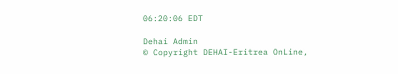06:20:06 EDT

Dehai Admin
© Copyright DEHAI-Eritrea OnLine,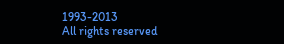1993-2013
All rights reserved